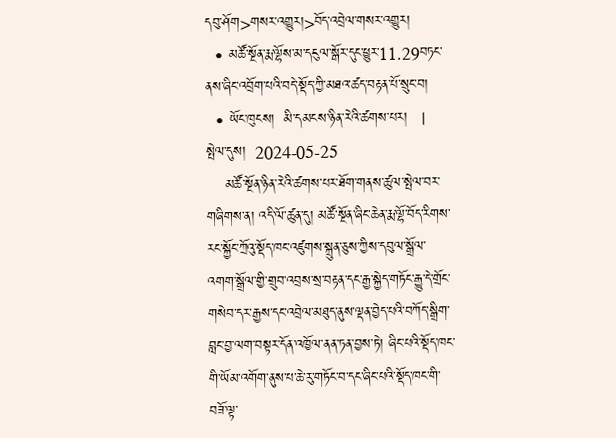དབུ་ཤོག>གསར་འགྱུར།>བོད་འབྲེལ་གསར་འགྱུར།
  • མཚོ་སྔོན་རྨ་ལྷོས་མ་དངུལ་སྒོར་དུང་ཕྱུར་11.29བཏང་ནས་ཞིང་འབྲོག་པའི་བདེ་སྡོད་ཀྱི་མཐའ་ཚད་བརྟན་པོ་སྲུང་བ།
  • ཡོང་ཁུངས།  མི་དམངས་ཉིན་རེའི་ཚགས་པར།   |     སྤེལ་དུས།  2024-05-25
    མཚོ་སྔོན་ཉིན་རེའི་ཚགས་པར་ཐོག་གནས་ཚུལ་སྤེལ་བར་གཞིགས་ན། འདི་ལོ་ཚུན་དུ། མཚོ་སྔོན་ཞིང་ཆེན་རྨ་ལྷོ་བོད་རིགས་རང་སྐྱོང་ཀྲོའུ་སྡོད་ཁང་འཛུགས་སྐྲུན་ཅུས་ཀྱིས་དབུལ་སྒྲོལ་འགག་སྒྲོལ་གྱི་གྲུབ་འབྲས་སྲ་བརྟན་དང་རྒྱ་སྐྱེད་གཏོང་རྒྱུ་དེ་གྲོང་གསེབ་དར་རྒྱས་དང་འབྲེལ་མཐུད་ནུས་ལྡན་བྱེད་པའི་བཀོད་སྒྲིག་བླང་བྱ་ལག་བསྟར་དོན་འཁྱོལ་ནན་ཏན་བྱས་ཏེ། ཞིང་པའི་སྡོད་ཁང་གི་ཡོམ་འགོག་ནུས་པ་ཆེ་རུ་གཏོང་བ་དང་ཞིང་པའི་སྡོད་ཁང་གི་བཟོ་ལྟ་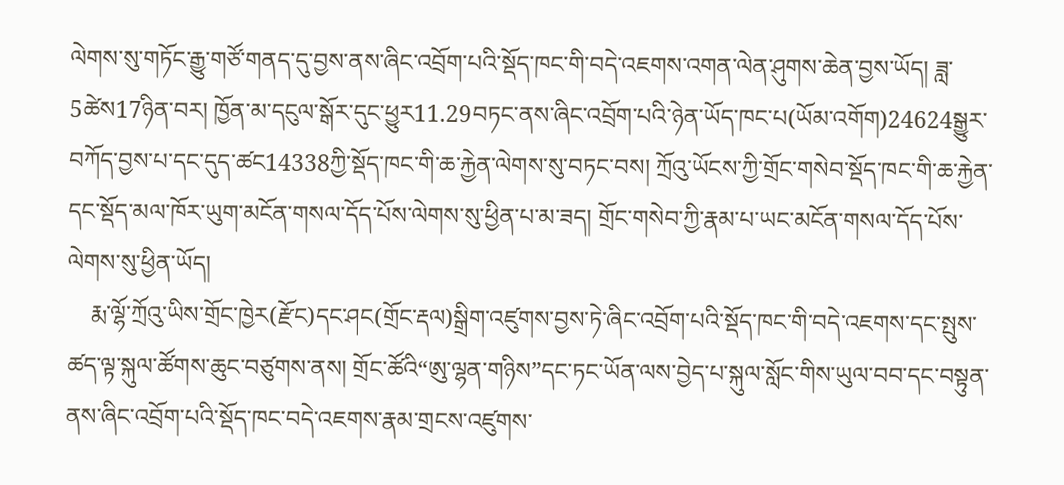ལེགས་སུ་གཏོང་རྒྱུ་གཙོ་གནད་དུ་བྱས་ནས་ཞིང་འབྲོག་པའི་སྡོད་ཁང་གི་བདེ་འཇགས་འགན་ལེན་ཤུགས་ཆེན་བྱས་ཡོད། ཟླ་5ཚེས17ཉིན་བར། ཁྱོན་མ་དངུལ་སྒོར་དུང་ཕྱུར11.29བཏང་ནས་ཞིང་འབྲོག་པའི་ཉེན་ཡོད་ཁང་པ(ཡོམ་འགོག)24624སྒྱུར་བཀོད་བྱས་པ་དང་དུད་ཚང14338ཀྱི་སྡོད་ཁང་གི་ཆ་རྐྱེན་ལེགས་སུ་བཏང་བས། ཀྲོའུ་ཡོངས་ཀྱི་གྲོང་གསེབ་སྡོད་ཁང་གི་ཆ་རྐྱེན་དང་སྡོད་མལ་ཁོར་ཡུག་མངོན་གསལ་དོད་པོས་ལེགས་སུ་ཕྱིན་པ་མ་ཟད། གྲོང་གསེབ་ཀྱི་རྣམ་པ་ཡང་མངོན་གསལ་དོད་པོས་ལེགས་སུ་ཕྱིན་ཡོད།
    རྨ་ལྷོ་ཀྲོའུ་ཡིས་གྲོང་ཁྱེར(རྫོང)དང་ཤང(གྲོང་རྡལ)སྒྲིག་འཛུགས་བྱས་ཏེ་ཞིང་འབྲོག་པའི་སྡོད་ཁང་གི་བདེ་འཇགས་དང་སྤུས་ཚད་ལྟ་སྐུལ་ཚོགས་ཆུང་བཙུགས་ནས། གྲོང་ཚོའི“ཨུ་ལྷན་གཉིས”དང་ཏང་ཡོན་ལས་བྱེད་པ་སྐུལ་སློང་གིས་ཡུལ་བབ་དང་བསྟུན་ནས་ཞིང་འབྲོག་པའི་སྡོད་ཁང་བདེ་འཇགས་རྣམ་གྲངས་འཛུགས་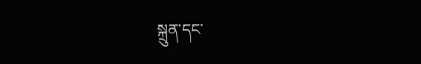སྐྲུན་དང་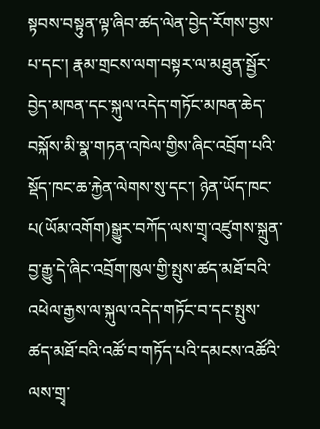སྟབས་བསྟུན་ལྟ་ཞིབ་ཚད་ལེན་བྱེད་རོགས་བྱས་པ་དང་། རྣམ་གྲངས་ལག་བསྟར་ལ་མཐུན་སྦྱོར་བྱེད་མཁན་དང་སྐུལ་འདེད་གཏོང་མཁན་ཆེད་བསྐོས་མི་སྣ་གཏན་འཁེལ་གྱིས་ཞིང་འབྲོག་པའི་སྡོད་ཁང་ཆ་རྐྱེན་ལེགས་སུ་དང་། ཉེན་ཡོད་ཁང་པ(ཡོམ་འགོག)སྒྱུར་བཀོད་ལས་གྲྭ་འཛུགས་སྐྲུན་བྱ་རྒྱུ་དེ་ཞིང་འབྲོག་ཁུལ་གྱི་སྤུས་ཚད་མཐོ་བའི་འཕེལ་རྒྱས་ལ་སྐུལ་འདེད་གཏོང་བ་དང་སྤུས་ཚད་མཐོ་བའི་འཚོ་བ་གཏོད་པའི་དམངས་འཚོའི་ལས་གྲྭ་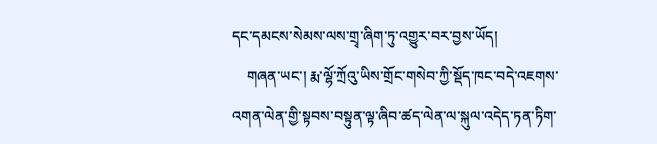དང་དམངས་སེམས་ལས་གྲྭ་ཞིག་ཏུ་འགྱུར་བར་བྱས་ཡོད།
    གཞན་ཡང་། རྨ་ལྷོ་ཀྲོའུ་ཡིས་གྲོང་གསེབ་ཀྱི་སྡོད་ཁང་བདེ་འཇགས་འགན་ལེན་གྱི་སྟབས་བསྟུན་ལྟ་ཞིབ་ཚད་ལེན་ལ་སྐུལ་འདེད་ཏན་ཏིག་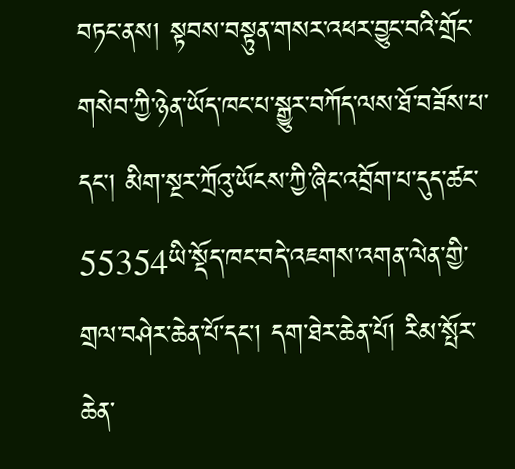བཏང་ནས། སྟབས་བསྟུན་གསར་འཕར་བྱུང་བའི་གྲོང་གསེབ་ཀྱི་ཉེན་ཡོད་ཁང་པ་སྒྱུར་བཀོད་ལས་ཐོ་བཟོས་པ་དང་། མིག་སྔར་ཀྲོའུ་ཡོངས་ཀྱི་ཞིང་འབྲོག་པ་དུད་ཚང་55354ཡི་སྡོད་ཁང་བདེ་འཇགས་འགན་ལེན་གྱི་གྲལ་བཤེར་ཆེན་པོ་དང་། དག་ཐེར་ཆེན་པོ། རིམ་སྤོར་ཆེན་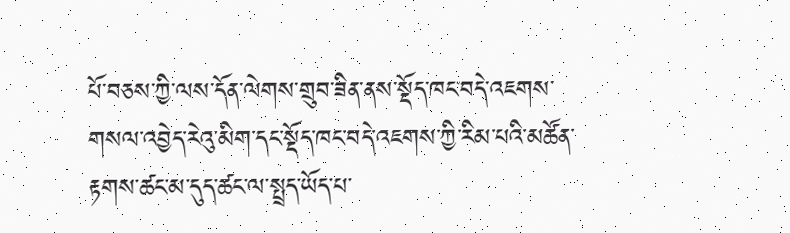པོ་བཅས་ཀྱི་ལས་དོན་ལེགས་གྲུབ་ཟིན་ནས་སྡོད་ཁང་བདེ་འཇགས་གསལ་འབྱེད་རེའུ་མིག་དང་སྡོད་ཁང་བདེ་འཇགས་ཀྱི་རིམ་པའི་མཚོན་རྟགས་ཚང་མ་དུད་ཚང་ལ་སྤྲད་ཡོད་པ་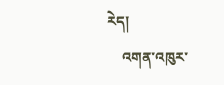རེད།
    འགན་འཁུར་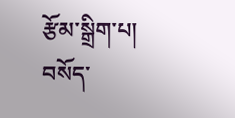རྩོམ་སྒྲིག་པ། བསོད་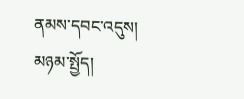ནམས་དབང་འདུས།
མཉམ་སྤྱོད།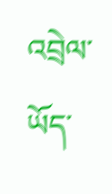འབྲེལ་ཡོད་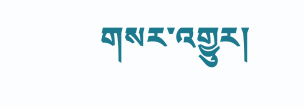གསར་འགྱུར།